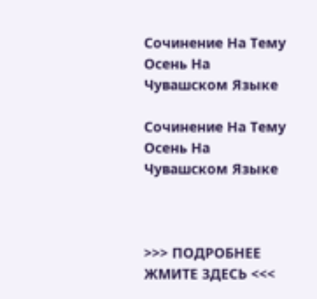Сочинение На Тему Осень На Чувашском Языке

Сочинение На Тему Осень На Чувашском Языке



>>> ПОДРОБНЕЕ ЖМИТЕ ЗДЕСЬ <<<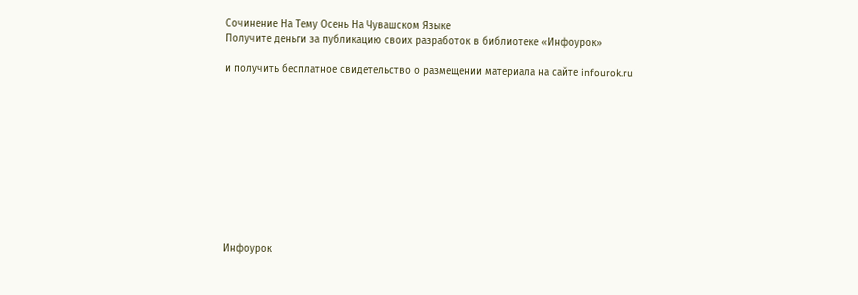Сочинение На Тему Осень На Чувашском Языке
Получите деньги за публикацию своих разработок в библиотеке «Инфоурок»

и получить бесплатное свидетельство о размещении материала на сайте infourok.ru











Инфоурок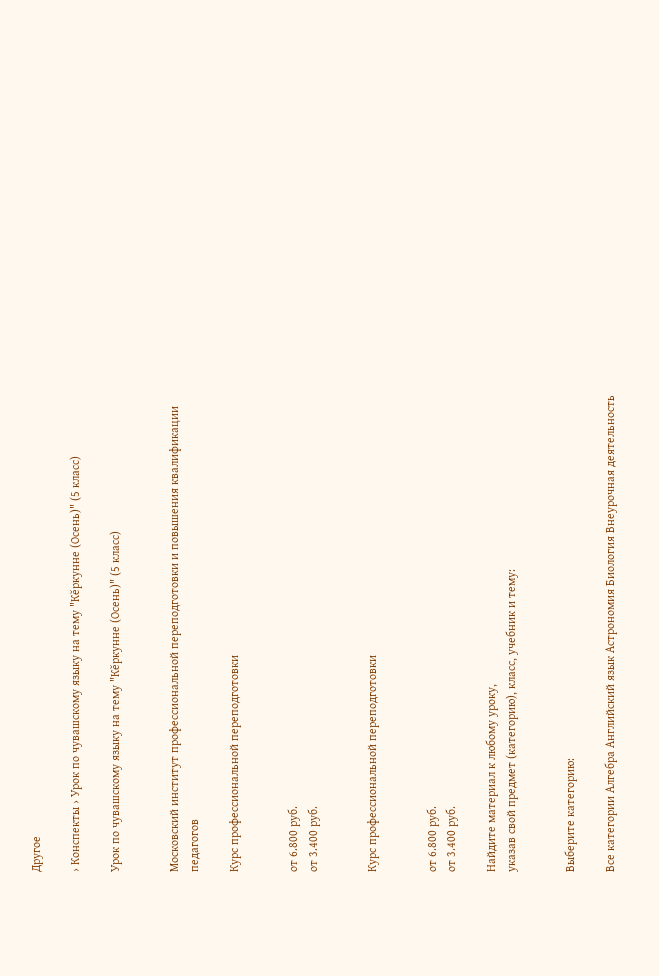Другое

› Конспекты › Урок по чувашскому языку на тему "Кĕркунне (Осень)" (5 класс)

Урок по чувашскому языку на тему "Кĕркунне (Осень)" (5 класс)


Московский институт профессиональной переподготовки и повышения квалификации педагогов

Курс профессиональной переподготовки


от 6.800 руб.
от 3.400 руб.


Курс профессиональной переподготовки


от 6.800 руб.
от 3.400 руб.

Найдите материал к любому уроку,
указав свой предмет (категорию), класс, учебник и тему:


Выберите категорию:

Все категории Алгебра Английский язык Астрономия Биология Внеурочная деятельность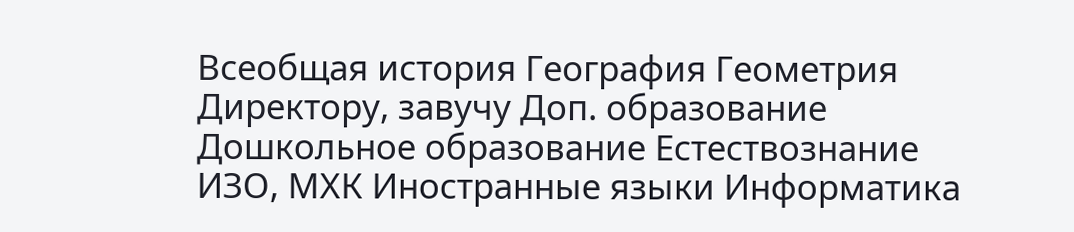Всеобщая история География Геометрия Директору, завучу Доп. образование Дошкольное образование Естествознание ИЗО, МХК Иностранные языки Информатика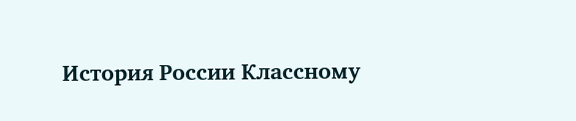История России Классному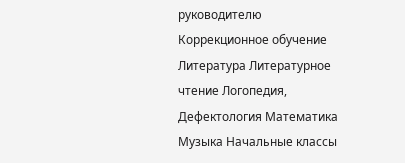руководителю Коррекционное обучение Литература Литературное чтение Логопедия, Дефектология Математика Музыка Начальные классы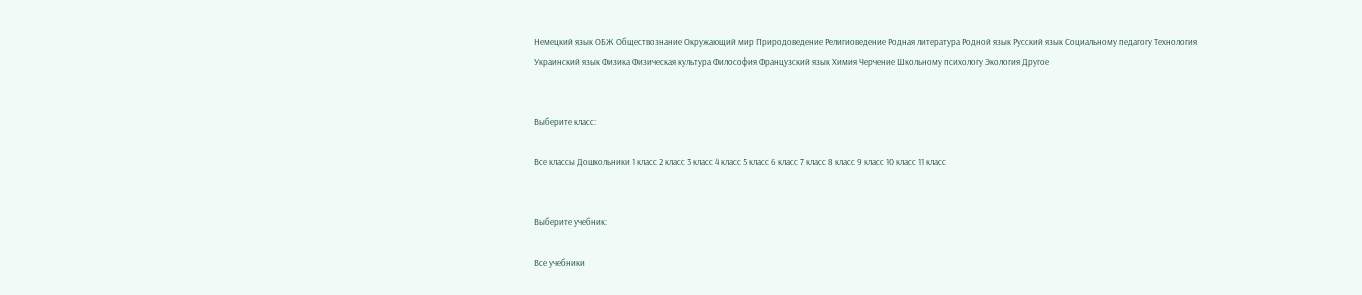Немецкий язык ОБЖ Обществознание Окружающий мир Природоведение Религиоведение Родная литература Родной язык Русский язык Социальному педагогу Технология Украинский язык Физика Физическая культура Философия Французский язык Химия Черчение Школьному психологу Экология Другое


Выберите класс:

Все классы Дошкольники 1 класс 2 класс 3 класс 4 класс 5 класс 6 класс 7 класс 8 класс 9 класс 10 класс 11 класс


Выберите учебник:

Все учебники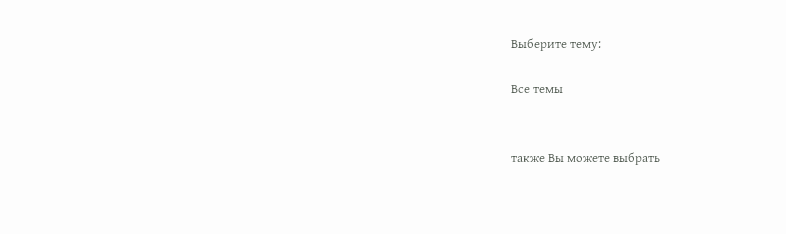Выберите тему:

Все темы


также Вы можете выбрать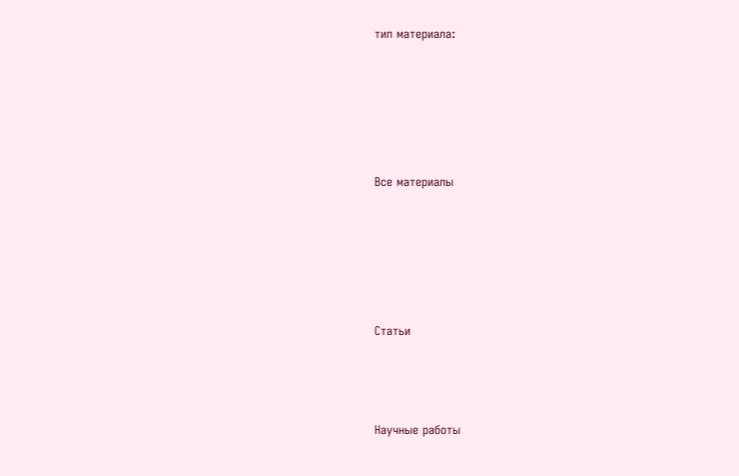тип материала:





Все материалы





Статьи



Научные работы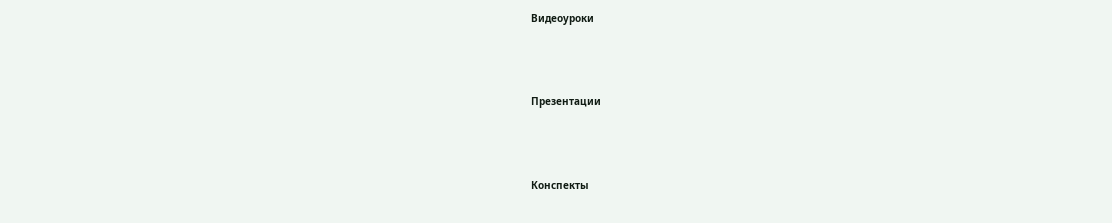Видеоуроки



Презентации



Конспекты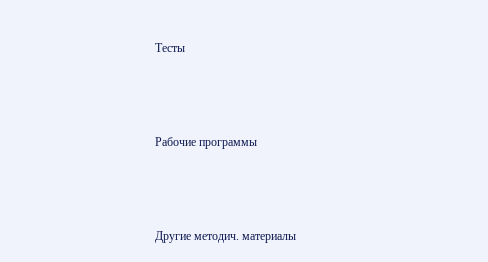Тесты



Рабочие программы



Другие методич. материалы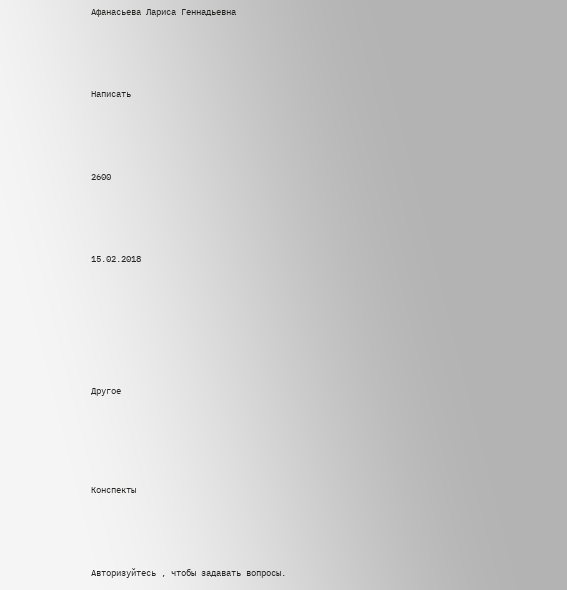Афанасьева Лариса Геннадьевна




Написать




2600




15.02.2018







Другое





Конспекты




Авторизуйтесь , чтобы задавать вопросы.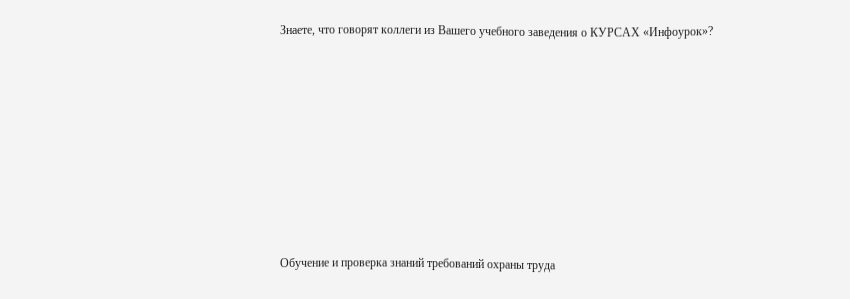Знаете, что говорят коллеги из Вашего учебного заведения о КУРСАХ «Инфоурок»?










Обучение и проверка знаний требований охраны труда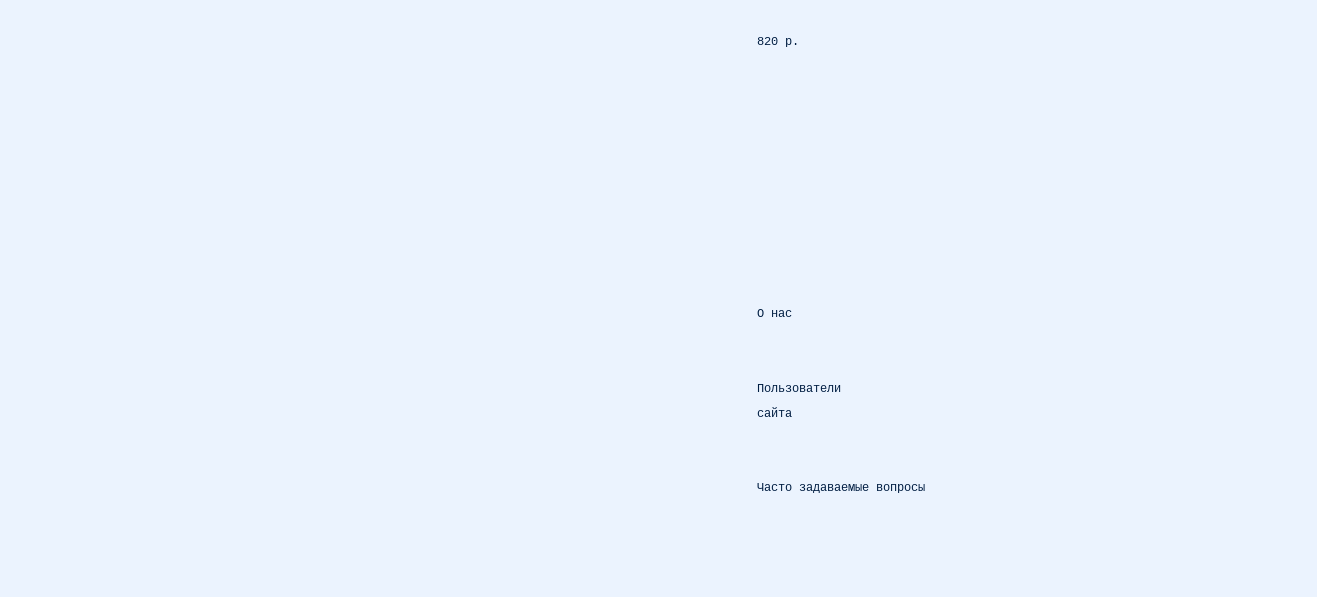820 р.










О нас


Пользователи
сайта


Часто задаваемые вопросы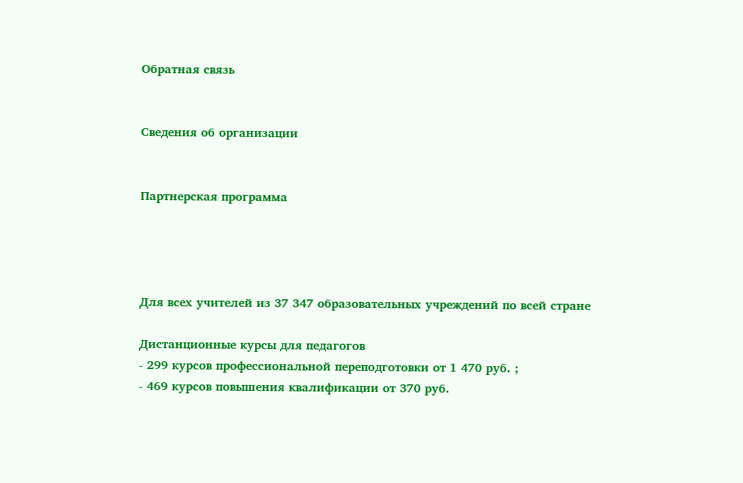Обратная связь


Сведения об организации


Партнерская программа




Для всех учителей из 37 347 образовательных учреждений по всей стране

Дистанционные курсы для педагогов
- 299 курсов профессиональной переподготовки от 1 470 руб. ;
- 469 курсов повышения квалификации от 370 руб.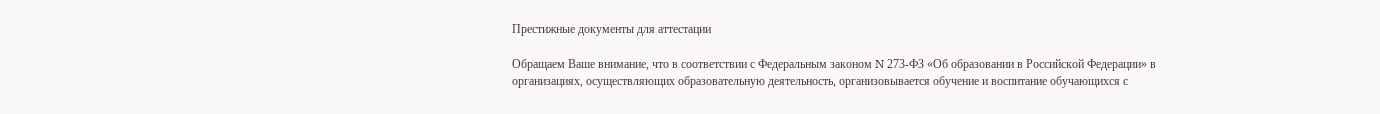Престижные документы для аттестации

Обращаем Ваше внимание, что в соответствии с Федеральным законом N 273-ФЗ «Об образовании в Российской Федерации» в организациях, осуществляющих образовательную деятельность, организовывается обучение и воспитание обучающихся с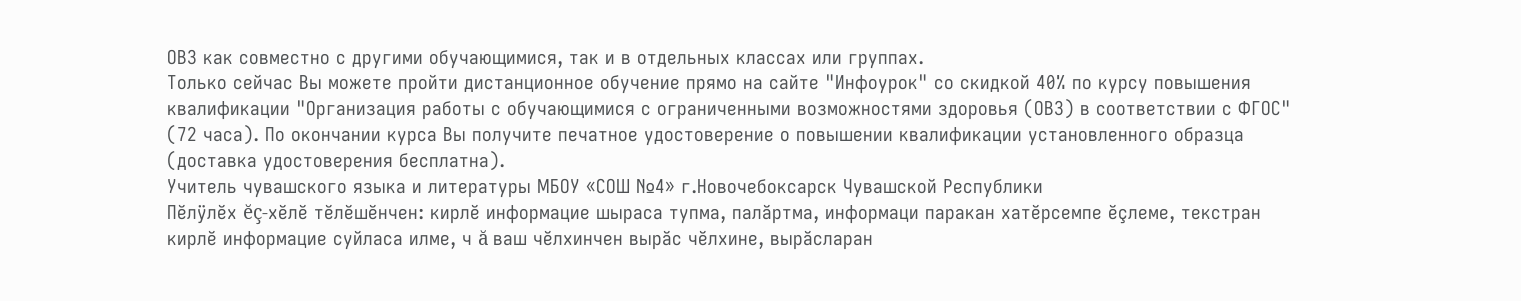ОВЗ как совместно с другими обучающимися, так и в отдельных классах или группах.
Только сейчас Вы можете пройти дистанционное обучение прямо на сайте "Инфоурок" со скидкой 40% по курсу повышения квалификации "Организация работы с обучающимися с ограниченными возможностями здоровья (ОВЗ) в соответствии с ФГОС" (72 часа). По окончании курса Вы получите печатное удостоверение о повышении квалификации установленного образца (доставка удостоверения бесплатна).
Учитель чувашского языка и литературы МБОУ «СОШ №4» г.Новочебоксарск Чувашской Республики
Пĕлÿлĕх ĕç-хĕлĕ тĕлĕшĕнчен: кирлĕ информацие шыраса тупма, палăртма, информаци паракан хатĕрсемпе ĕçлеме, текстран кирлĕ информацие суйласа илме, ч ă ваш чĕлхинчен вырăс чĕлхине, вырăсларан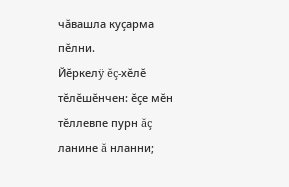чăвашла куçарма пĕлни.
Йĕркелÿ ĕç-хĕлĕ тĕлĕшĕнчен: ĕçе мĕн тĕллевпе пурн ăç ланине ă нланни;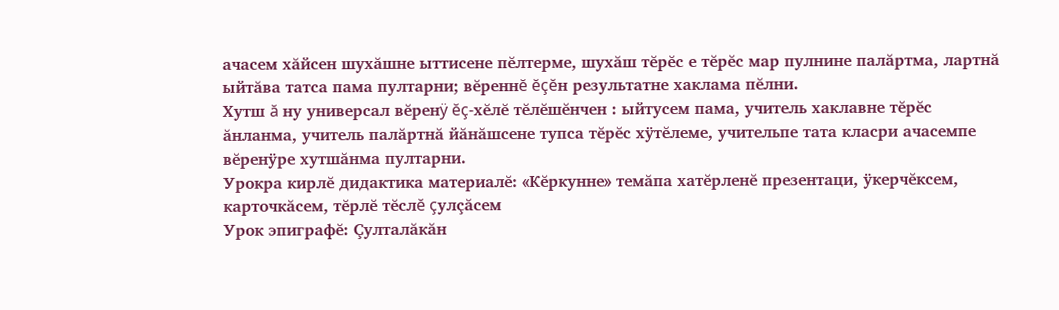ачасем хăйсен шухăшне ыттисене пĕлтерме, шухăш тĕрĕс е тĕрĕс мар пулнине палăртма, лартнă ыйтăва татса пама пултарни; вĕреннĕ ĕçĕн результатне хаклама пĕлни.
Хутш ă ну универсал вĕренÿ ĕç-хĕлĕ тĕлĕшĕнчен : ыйтусем пама, учитель хаклавне тĕрĕс ăнланма, учитель палăртнă йăнăшсене тупса тĕрĕс хÿтĕлеме, учительпе тата класри ачасемпе вĕренÿре хутшăнма пултарни.
Урокра кирлĕ дидактика материалĕ: «Кĕркунне» темăпа хатĕрленĕ презентаци, ÿкерчĕксем, карточкăсем, тĕрлĕ тĕслĕ çулçăсем
Урок эпиграфĕ: Çулталăкăн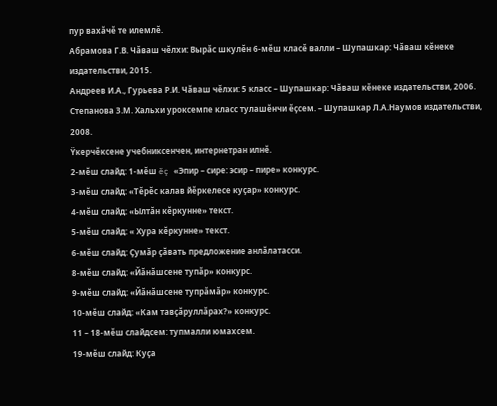пур вахăчĕ те илемлĕ.
Абрамова Г.В. Чăваш чĕлхи: Вырăс шкулĕн 6-мĕш класĕ валли – Шупашкар: Чăваш кĕнеке издательстви, 2015.
Андреев И.А., Гурьева Р.И. Чăваш чĕлхи: 5 класс – Шупашкар: Чăваш кĕнеке издательстви, 2006.
Степанова З.М. Хальхи уроксемпе класс тулашĕнчи ĕçсем. – Шупашкар Л.А.Наумов издательстви, 2008.
Ÿкерчĕксене учебниксенчен, интернетран илнĕ.
2-мĕш слайд: 1-мĕш ĕç «Эпир – сире: эсир – пире» конкурс.
3-мĕш слайд: «Тĕрĕс калав йĕркелесе куçар» конкурс.
4-мĕш слайд: «Ылтăн кĕркунне» текст.
5-мĕш слайд: « Хура кĕркунне» текст.
6-мĕш слайд: Çумăр çăвать предложение анлăлатасси.
8-мĕш слайд: «Йăнăшсене тупăр» конкурс.
9-мĕш слайд: «Йăнăшсене тупрăмăр» конкурс.
10-мĕш слайд: «Кам тавçăруллăрах?» конкурс.
11 – 18-мĕш слайдсем: тупмалли юмахсем.
19-мĕш слайд: Куçа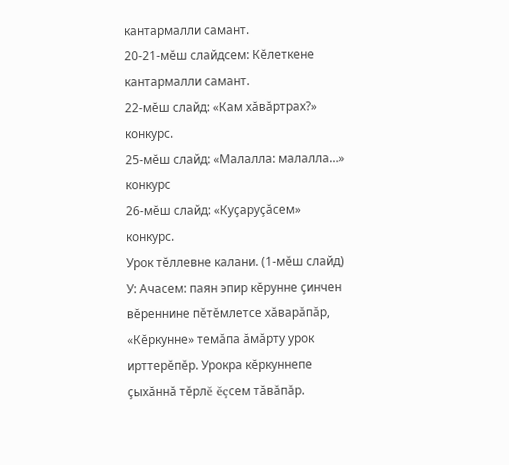кантармалли самант.
20-21-мĕш слайдсем: Кĕлеткене кантармалли самант.
22-мĕш слайд: «Кам хăвăртрах?» конкурс.
25-мĕш слайд: «Малалла: малалла…» конкурс
26-мĕш слайд: «Куçаруçăсем» конкурс.
Урок тĕллевне калани. (1-мĕш слайд)
У: Ачасем: паян эпир кĕрунне çинчен вĕреннине пĕтĕмлетсе хăварăпăр, «Кĕркунне» темăпа ăмăрту урок ирттерĕпĕр. Урокра кĕркуннепе çыхăннă тĕрлĕ ĕçсем тăвăпăр.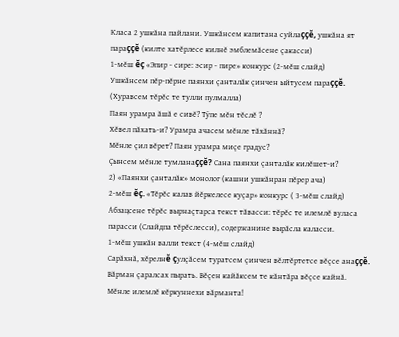Класа 2 ушкăна пайлани. Ушкăнсем капитана суйлаççĕ, ушкăна ят параççĕ (килте хатĕрлесе килнĕ эмблемăсене çакасси)
1-мĕш ĕç «Эпир - сире: эсир - пире» конкурс (2-мĕш слайд)
Ушкăнсем пĕр-пĕрне паянхи çанталăк çинчен ыйтусем параççĕ. (Хуравсем тĕрĕс те тулли пулмалла)
Паян урамра ăшă е сивĕ? Тÿпе мĕн тĕслĕ ?
Хĕвел пăхать-и? Урамра ачасем мĕнле тăхăннă?
Мĕнле çил вĕрет? Паян урамра миçе градус?
Çынсем мĕнле тумланаççĕ? Сана паянхи çанталăк килĕшет-и?
2) «Паянхи çанталăк» монолог (кашни ушкăнран пĕрер ача)
2-мĕш ĕç. «Тĕрĕс калав йĕркелесе куçар» конкурс ( 3-мĕш слайд)
Абзацсене тĕрĕс вырнаçтарса текст тăвасси: тĕрĕс те илемлĕ вуласа парасси (Слайдпа тĕрĕслесси), содержанине вырăсла каласси.
1-мĕш ушкăн валли текст (4-мĕш слайд)
Сарăхнă, хĕрелнĕ çулçăсем туратсем çинчен вĕлтĕртетсе вĕçсе анаççĕ. Вăрман çаралсах пырать. Вĕçен кайăксем те кăнтăра вĕçсе кайнă.
Мĕнле илемлĕ кĕркуннехи вăрманта!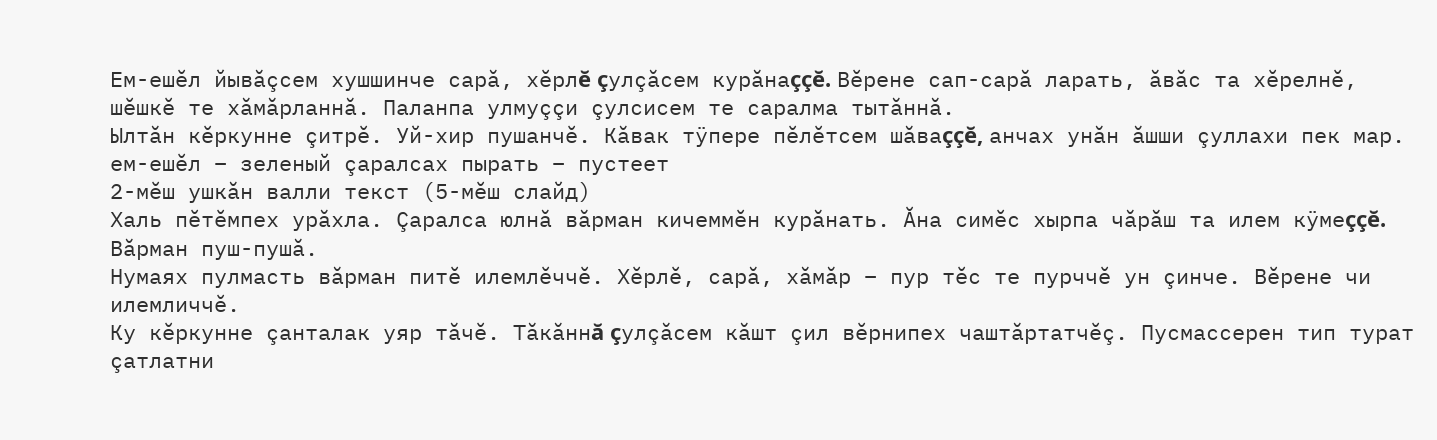Ем-ешĕл йывăçсем хушшинче сарă, хĕрлĕ çулçăсем курăнаççĕ. Вĕрене сап-сарă ларать, ăвăс та хĕрелнĕ, шĕшкĕ те хăмăрланнă. Паланпа улмуççи çулсисем те саралма тытăннă.
Ылтăн кĕркунне çитрĕ. Уй-хир пушанчĕ. Кăвак тÿпере пĕлĕтсем шăваççĕ, анчах унăн ăшши çуллахи пек мар.
ем-ешĕл – зеленый çаралсах пырать – пустеет
2-мĕш ушкăн валли текст (5-мĕш слайд)
Халь пĕтĕмпех урăхла. Çаралса юлнă вăрман кичеммĕн курăнать. Ăна симĕс хырпа чăрăш та илем кÿмеççĕ. Вăрман пуш-пушă.
Нумаях пулмасть вăрман питĕ илемлĕччĕ. Хĕрлĕ, сарă, хăмăр – пур тĕс те пурччĕ ун çинче. Вĕрене чи илемличчĕ.
Ку кĕркунне çанталак уяр тăчĕ. Тăкăннă çулçăсем кăшт çил вĕрнипех чаштăртатчĕç. Пусмассерен тип турат çатлатни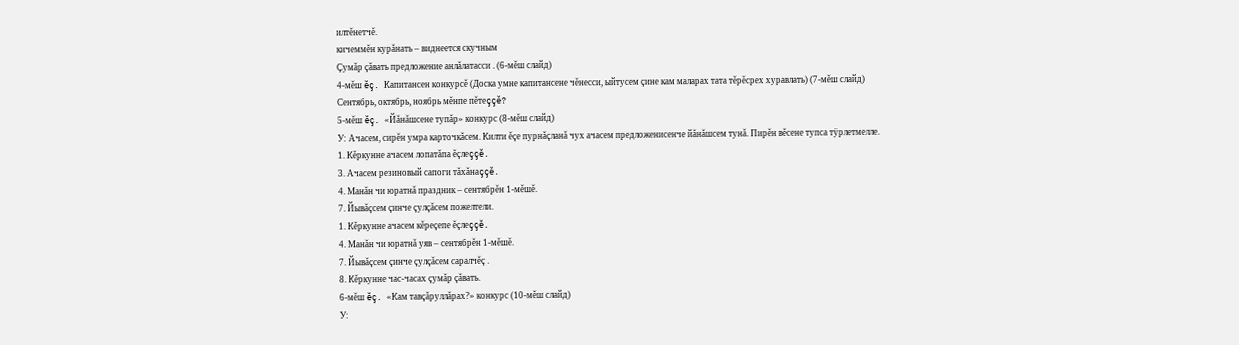илтĕнетчĕ.
кичеммĕн курăнать – виднеется скучным
Çумăр çăвать предложение анлăлатасси . (6-мĕш слайд)
4-мĕш ĕç. Капитансен конкурсĕ (Доска умне капитансене чĕнесси, ыйтусем çине кам маларах тата тĕрĕсрех хуравлать) (7-мĕш слайд)
Сентябрь, октябрь, ноябрь мĕнпе пĕтеççĕ?
5-мĕш ĕç. «Йăнăшсене тупăр» конкурс (8-мĕш слайд)
У: Ачасем, сирĕн умра карточкăсем. Килти ĕçе пурнăçланă чух ачасем предложенисенче йăнăшсем тунă. Пирĕн вĕсене тупса тÿрлетмелле.
1. Кĕркунне ачасем лопатăпа ĕçлеççĕ.
3. Ачасем резиновый сапоги тăхăнаççĕ.
4. Манăн чи юратнă праздник – сентябрĕн 1-мĕшĕ.
7. Йывăçсем çинче çулçăсем пожелтели.
1. Кĕркунне ачасем кĕреçепе ĕçлеççĕ.
4. Манăн чи юратнă уяв – сентябрĕн 1-мĕшĕ.
7. Йывăçсем çинче çулçăсем саралчĕç .
8. Кĕркунне час-часах çумăр çăвать.
6-мĕш ĕç. «Кам тавçăруллăрах?» конкурс (10-мĕш слайд)
У: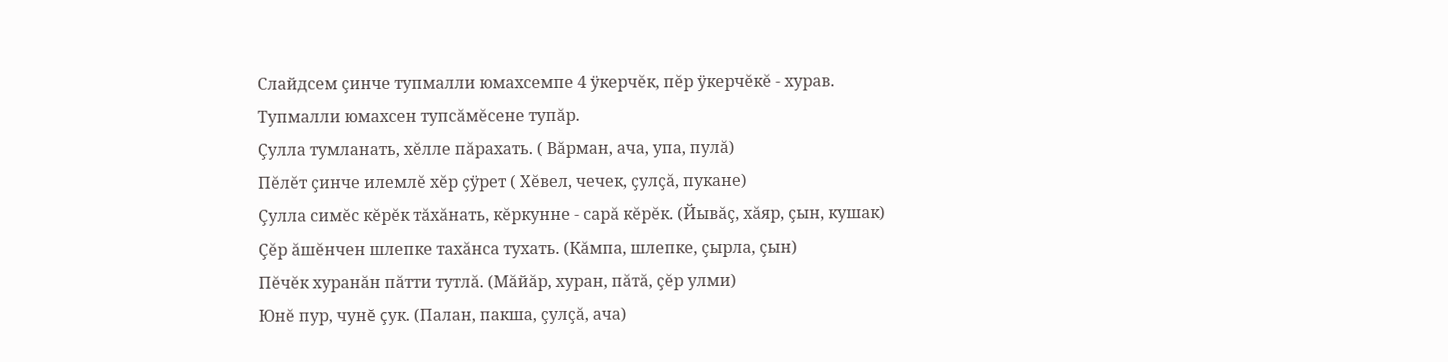Слайдсем çинче тупмалли юмахсемпе 4 ÿкерчĕк, пĕр ÿкерчĕкĕ - хурав.
Тупмалли юмахсен тупсăмĕсене тупăр.
Çулла тумланать, хĕлле пăрахать. ( Вăрман, ача, упа, пулă)
Пĕлĕт çинче илемлĕ хĕр çÿрет ( Хĕвел, чечек, çулçă, пукане)
Çулла симĕс кĕрĕк тăхăнать, кĕркунне - сарă кĕрĕк. (Йывăç, хăяр, çын, кушак)
Çĕр ăшĕнчен шлепке тахăнса тухать. (Кăмпа, шлепке, çырла, çын)
Пĕчĕк хуранăн пăтти тутлă. (Мăйăр, хуран, пăтă, çĕр улми)
Юнĕ пур, чунĕ çук. (Палан, пакша, çулçă, ача)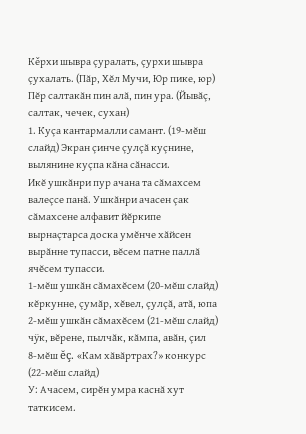Кěрхи шывра çуралать, çурхи шывра çухалать. (Пăр, Хĕл Мучи, Юр пике, юр)
Пĕр салтакăн пин алă, пин ура. (Йывăç, салтак, чечек, сухан)
1. Куçа кантармалли самант. (19-мĕш слайд) Экран çинче çулçă куçнине, вылянине куçпа кăна сăнасси.
Икĕ ушкăнри пур ачана та сăмахсем валеçсе панă. Ушкăнри ачасен çак сăмахсене алфавит йĕркипе вырнаçтарса доска умĕнче хăйсен вырăнне тупасси, вĕсем патне паллă ячĕсем тупасси.
1-мĕш ушкăн сăмахĕсем (20-мĕш слайд)
кĕркунне, çумăр, хĕвел, çулçă, атă, юпа
2-мĕш ушкăн сăмахĕсем (21-мĕш слайд)
чÿк, вĕрене, пылчăк, кăмпа, авăн, çил
8-мĕш ĕç. «Кам хăвăртрах?» конкурс (22-мĕш слайд)
У: Ачасем, сирĕн умра каснă хут таткисем.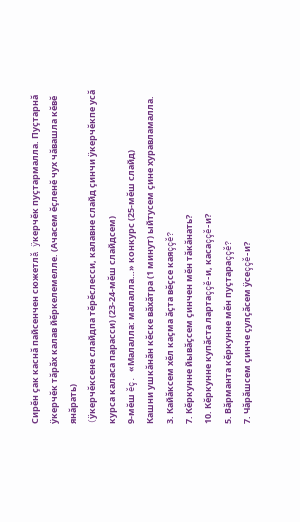Сирĕн çак каснă пайсенчен сюжетлă ÿкерчĕк пуçтармалла. Пуçтарнă ÿкерчĕк тăрăх калав йĕркелемелле. (Ачасем ĕçленĕ чух чăвашла кĕвĕ янăрать)
(ÿкерчĕксене слайдпа тĕрĕслесси, калавне слайд çинчи ÿкерчĕкпе усă курса каласа парасси) (23-24-мĕш слайдсем)
9-мĕш ĕç. «Малалла: малалла…» конкурс (25-мĕш слайд)
Кашни ушкăнăн кĕске вăхăтра (1 минут) ыйтусем çине хуравламалла.
3. Кайăксем хĕл каçма ăçта вĕçсе каяççĕ?
7. Кĕркунне йывăçсем çинчен мĕн тăкăнать?
10. Кĕркунне купăста лартаççĕ-и, касаççĕ-и?
5. Вăрманта кĕркунне мĕн пуçтараççĕ?
7. Чăрăшсем çинче çулçăсем ÿсеççĕ-и?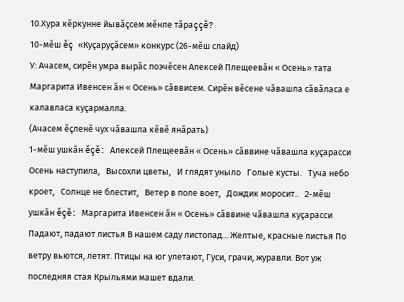10.Хура кĕркунне йывăçсем мĕнле тăраççĕ?
10-мĕш ĕç «Куçаруçăсем» конкурс (26-мĕш слайд)
У: Ачасем, сирĕн умра вырăс поэчĕсен Алексей Плещеевăн « Осень» тата Маргарита Ивенсен ăн « Осень» сăввисем. Сирĕн вĕсене чăвашла сăвăласа е калавласа куçармалла.
(Ачасем ĕçленĕ чух чăвашла кĕвĕ янăрать)
1-мĕш ушкăн ĕçĕ: Алексей Плещеевăн « Осень» сăввине чăвашла куçарасси Осень наступила,   Высохли цветы,   И глядят уныло   Голые кусты.   Туча небо кроет,   Солнце не блестит,   Ветер в поле воет,   Дождик моросит..   2-мĕш ушкăн ĕçĕ: Маргарита Ивенсен ăн « Осень» сăввине чăвашла куçарасси Падают, падают листья В нашем саду листопад... Желтые, красные листья По ветру вьются, летят. Птицы на юг улетают, Гуси, грачи, журавли. Вот уж последняя стая Крыльями машет вдали.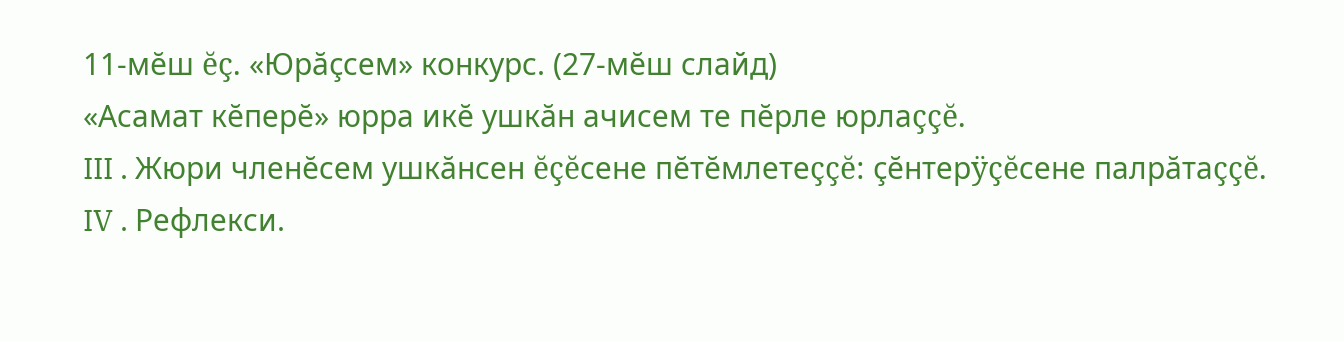11-мĕш ĕç. «Юрăçсем» конкурс. (27-мĕш слайд)
«Асамат кĕперĕ» юрра икĕ ушкăн ачисем те пĕрле юрлаççĕ.
III . Жюри членĕсем ушкăнсен ĕçĕсене пĕтĕмлетеççĕ: çĕнтерÿçĕсене палрăтаççĕ.
IV . Рефлекси.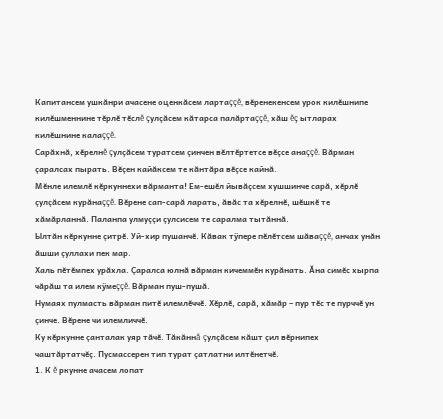Капитансем ушкăнри ачасене оценкăсем лартаççĕ, вĕренекенсем урок килĕшнипе килĕшменнине тĕрлĕ тĕслĕ çулçăсем кăтарса палăртаççĕ, хăш ĕç ытларах килĕшнине калаççĕ.
Сарăхнă, хĕрелнĕ çулçăсем туратсем çинчен вĕлтĕртетсе вĕçсе анаççĕ. Вăрман çаралсах пырать. Вĕçен кайăксем те кăнтăра вĕçсе кайнă.
Мĕнле илемлĕ кĕркуннехи вăрманта! Ем-ешĕл йывăçсем хушшинче сарă, хĕрлĕ çулçăсем курăнаççĕ. Вĕрене сап-сарă ларать, ăвăс та хĕрелнĕ, шĕшкĕ те хăмăрланнă. Паланпа улмуççи çулсисем те саралма тытăннă.
Ылтăн кĕркунне çитрĕ. Уй-хир пушанчĕ. Кăвак тÿпере пĕлĕтсем шăваççĕ, анчах унăн ăшши çуллахи пек мар.
Халь пĕтĕмпех урăхла. Çаралса юлнă вăрман кичеммĕн курăнать. Ăна симĕс хырпа чăрăш та илем кÿмеççĕ. Вăрман пуш-пушă.
Нумаях пулмасть вăрман питĕ илемлĕччĕ. Хĕрлĕ, сарă, хăмăр – пур тĕс те пурччĕ ун çинче. Вĕрене чи илемличчĕ.
Ку кĕркунне çанталак уяр тăчĕ. Тăкăннă çулçăсем кăшт çил вĕрнипех чаштăртатчĕç. Пусмассерен тип турат çатлатни илтĕнетчĕ.
1. К ĕ ркунне ачасем лопат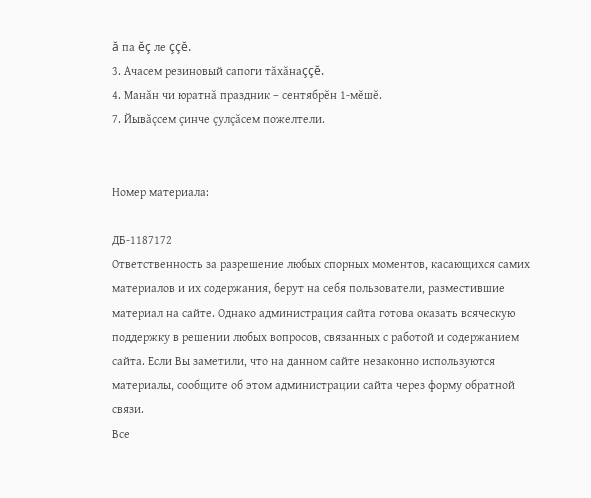ă па ĕç ле ççĕ.
3. Ачасем резиновый сапоги тăхăнаççĕ.
4. Манăн чи юратнă праздник – сентябрĕн 1-мĕшĕ.
7. Йывăçсем çинче çулçăсем пожелтели.


Номер материала:

ДБ-1187172
Ответственность за разрешение любых спорных моментов, касающихся самих материалов и их содержания, берут на себя пользователи, разместившие материал на сайте. Однако администрация сайта готова оказать всяческую поддержку в решении любых вопросов, связанных с работой и содержанием сайта. Если Вы заметили, что на данном сайте незаконно используются материалы, сообщите об этом администрации сайта через форму обратной связи.
Все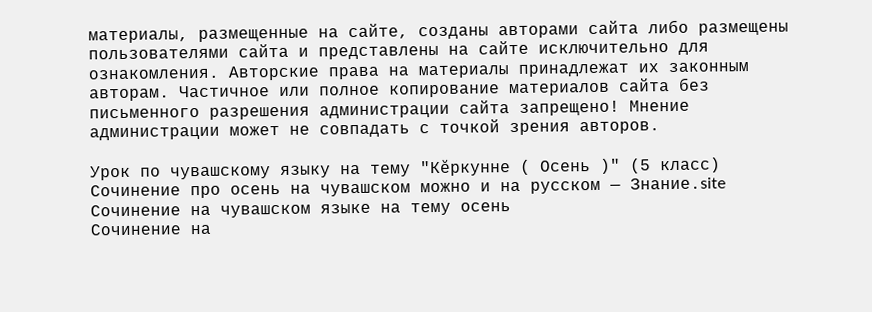материалы, размещенные на сайте, созданы авторами сайта либо размещены пользователями сайта и представлены на сайте исключительно для ознакомления. Авторские права на материалы принадлежат их законным авторам. Частичное или полное копирование материалов сайта без письменного разрешения администрации сайта запрещено! Мнение администрации может не совпадать с точкой зрения авторов.

Урок по чувашскому языку на тему "Кĕркунне ( Осень )" (5 класс)
Сочинение про осень на чувашском можно и на русском — Знание.site
Сочинение на чувашском языке на тему осень
Сочинение на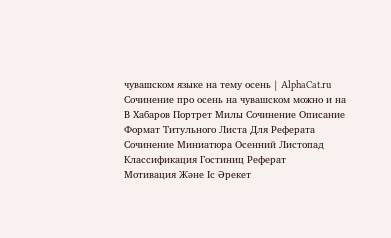чувашском языке на тему осень | AlphaCat.ru
Сочинение про осень на чувашском можно и на
В Хабаров Портрет Милы Сочинение Описание
Формат Титульного Листа Для Реферата
Сочинение Миниатюра Осенний Листопад
Классификация Гостиниц Реферат
Мотивация Және Іс Әрекет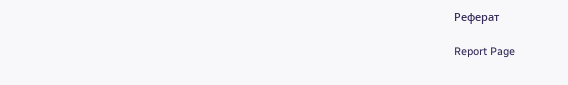Реферат

Report Page